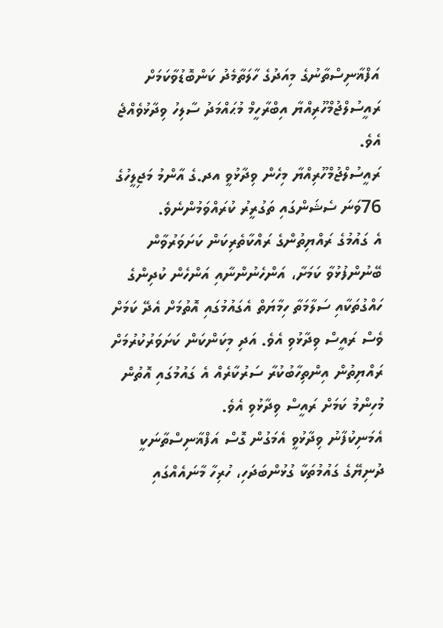އަފްޣާނިސްތާނުގެ މިއަދުގެ ހާލަތާމެދު ކަންބޮޑުވާކަމަށް ރައީސުލްޖުމްހޫރިއްޔާ އިބްރާހީމް މުޙައްމަދު ސާލިހު ވިދާޅުވެއްޖެ އެވެ.
ރައީސުލްޖުމްހޫރިއްޔާ މިހެން ވިދާޅުވީ އދ.ގެ އާންމު މަޖިލީހުގެ 76ވަނަ ސެޝަންގައި ތަގުރީރު ކުރައްވަމުންނެވެ.
އެ ގައުމުގެ ރައްޔިތުންގެ ރައްކާތެރިކަން ކަށަވަރުވާން ބޭނުންފުޅުވާ ކަމަށާ، އަންހެނުންނާއި އަންހެން ކުދިންގެ ހައްގުތަކާއި ސަލާމަތާ ހިމާޔަތް އެގައުމުގައި އޮތުމަށް އެދޭ ކަމަށް ވެސް ރައީސް ވިދާޅުވި އެވެ. އަދި މިކަންކަން ކަށަވަރުކުރުމަށް ރައްޔިތުން އިންތިހާބުކުރާ ސަރުކާރެއް އެ ގައުމުގައި އޮތުން މުހިންމު ކަމަށް ރައީސް ވިދާޅުވި އެވެ.
އެމަނިކުފާނު ވިދާޅުވީ އެމަގުން ގޮސް އަފްޣާނިސްތާނަކީ ދުނިޔޭގެ ގައުމުތަކާ ގުޅުންބަދަހި، ހުރިހާ މާނައެއްގައި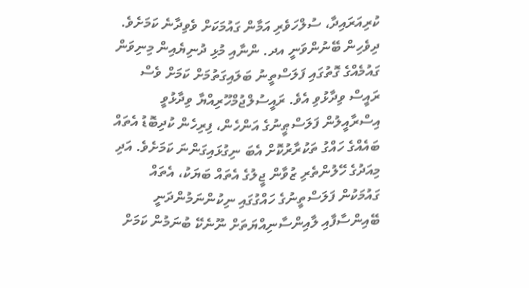ކުރިއަރައިދާ، ސުލްހަވެރި އަމާން ގައުމަކަށް ވެވިދާނެ ކަމަށެވެ.
ދިވެހިން ބޭނުންވަނީ އދ. ންނާއި މުޅި ދުނިޔެއިން މިނިވަން ގައުމެއްގެ ގޮތުގައި ފަލަސްތީނު ބަލައިގަތުމަށް ކަމަށް ވެސް ރައީސް ވިދާޅުވި އެވެ. ރައީސުލްޖުމްހޫރިއްޔާ ވިދާޅުވީ އިސްރާއީލުން ފަލަސްޠީނުގެ އަންހެން، ފިރިހެން ކުދިބޮޑު އެތައް ބައެއްގެ ހައްގު ތަކުރާރުކޮށް އެބަ ނިގުޅައިގަންނަ ކަމަށެވެ. އަދި މިއަދުގެ ހޭލުންތެރި ޒުވާން ޖީލުގެ އެތައް ބަޔަކު، އެތައް ގައުމަކުން ފަލަސްތީނުގެ ހައްގުގައި ނިކުންނަމުންދަނީ ބޭއިންސާފާއި ލާއިންސާނިއްޔަތަށް ނޫނެކޭ ބުނަމުން ކަމަށް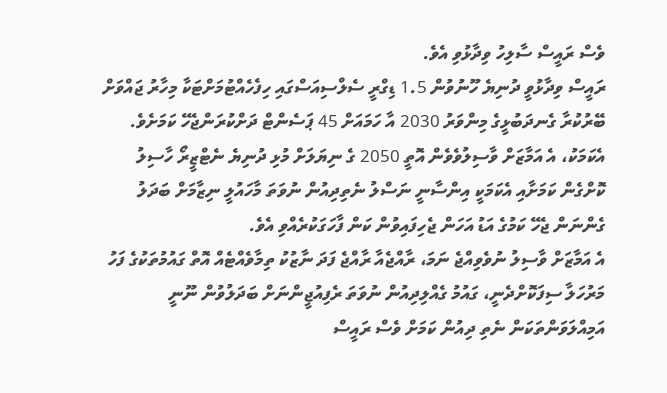ވެސް ރައީސް ސާލިހު ވިދާޅުވި އެވެ.
ރައީސް ވިދާޅުވީ ދުނިޔެ ހޫނުވުން 1.5 ޑިގްރީ ސެލްސިއަސްގައި ހިފެހެއްޓުމަށްޓަކާ މިހާރު ޖައްވަށް ބޭރުކުރާ ގެނދަބުޅީގެ މިންވަރު 2030 އާ ހަމައަށް 45 ޕަސެންޓް ދަށްކުރަންޖެހޭ ކަމަށެވެ. އެކަމަކު، އެ އަމާޒަށް ވާސިލުވެވެން އޮތީ 2050 ގެ ނިޔަލަށް މުޅި ދުނިޔެ ނެޓްޒީރޯ ހާސިލު ކޮށްގެން ކަމަށާއި އެކަމަކީ އިންސާނީ ނަސްލު ނެތިދިއުން ނުވަތަ މާހައުލީ ނިޒާމަށް ބަދަލު ގެންނަން ޖެހޭ ކަމުގެ އަޑު އަހަން ޖެހިފައިވުން ކަން ފާހަގަކުރެއްވި އެވެ.
އެ އަމާޒަށް ވާސިލު ނުވެވިއްޖެ ނަމަ، ރާއްޖެއާ ރާއްޖެ ފަދަ ނާޒުކު ތިމާވެއްޓެއް އޮތް ގައުމުތަކުގެ ފަހު މަރުހަލާ ސިފަކޮށްދެނީ، ގައުމު ގެއްލިދިއުން ނުވަތަ ރެފިއުޖީންނަށް ބަދަލުވުން ނޫނީ އަމިއްލަވަންތަކަން ނެތި ދިއުން ކަމަށް ވެސް ރައީސް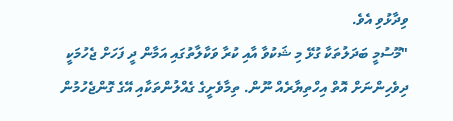ވިދާޅުވި އެވެ.
"މޫސުމީ ބަދަލުތަކާ ގުޅޭ މި ޝަކުވާ އާއި ކުރާ ވަކާލާތުގައި އަމާން ދީ ފަހަށް ޖެހުމަކީ ދިވެހިންނަށް އޮތް އިހްތިޔާރެއް ނޫން. ތިމާވެށީގެ ގެއްލުންތަކާއި އޭގެ ގޮންޖެހުމުން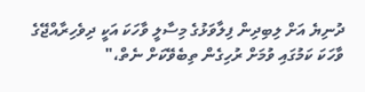ދުނިޔެ އަށް ލިބިދިން ފިލާވަޅުގެ މިސާލީ ވާހަކަ އަކީ ދިވެހިރާއްޖޭގެ ވާހަކަ ކަމުގައި ވުމަށް ރުހިގެން ތިބެވޭކަށް ނެތް،"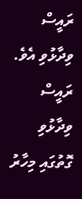ރައީސް ވިދާޅުވި އެވެ.
ރައީސް ވިދާޅުވި ގޮތުގައި މިހާރު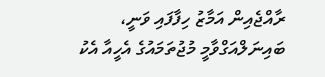ރާއްޖެއިން އަމާޒު ހިފާފައި ވަނީ، ބައިނަލްއަގްވާމީ މުޖުތަމައުގެ އެހީއާ އެކު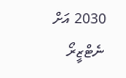2030 އަށް ނެޓްޒީރޯ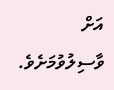އަށް ވާސިލުވުމަށެވެ.